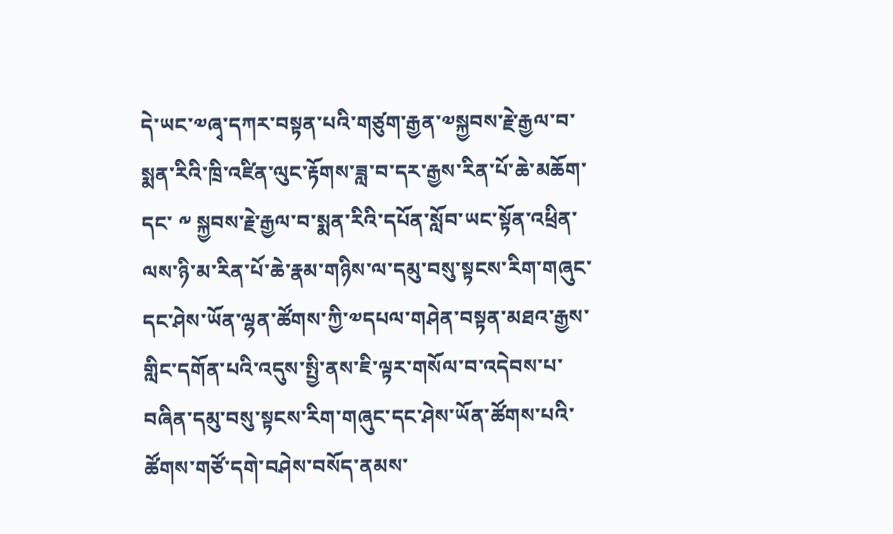དེ་ཡང་༧ཞྭ་དཀར་བསྟན་པའི་གཙུག་རྒྱན་༧སྐྱབས་རྗེ་རྒྱལ་བ་སྨན་རིའི་ཁྲི་འཛིན་ལུང་རྟོགས་ཟླ་བ་དར་རྒྱས་རིན་པོ་ཆེ་མཆོག་དང་ ༸ སྐྱབས་རྗེ་རྒྱལ་བ་སྨན་རིའི་དཔོན་སློབ་ཡང་སྟོན་འཕྲིན་ལས་ཉི་མ་རིན་པོ་ཆེ་རྣམ་གཉིས་ལ་དམུ་བསུ་སྟངས་རིག་གཞུང་དང་ཤེས་ཡོན་ལྷན་ཚོགས་ཀྱི་༧དཔལ་གཤེན་བསྟན་མཐའ་རྒྱས་གླིང་དགོན་པའི་འདུས་སྤྱི་ནས་ཇི་ལྟར་གསོལ་བ་འདེབས་པ་བཞིན་དམུ་བསུ་སྟངས་རིག་གཞུང་དང་ཤེས་ཡོན་ཚོགས་པའི་ཚོགས་གཙོ་དགེ་བཤེས་བསོད་ནམས་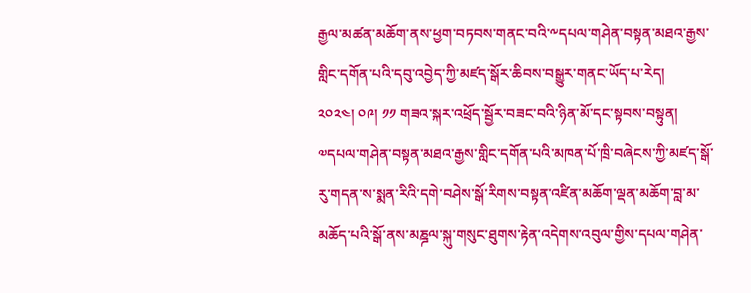རྒྱལ་མཚན་མཆོག་ནས་ཕྱག་བཏབས་གནང་བའི་༸དཔལ་གཤེན་བསྟན་མཐའ་རྒྱས་གླིང་དགོན་པའི་དབུ་འབྱེད་ཀྱི་མཛད་སྒོར་ཆིབས་བསྒྱུར་གནང་ཡོད་པ་རེད།
༢༠༢༤། ༠༩། ༡༡ གཟའ་སྐར་འཕྲོད་སྦྱོར་བཟང་བའི་ཉིན་མོ་དང་སྟབས་བསྟུན། ༧དཔལ་གཤེན་བསྟན་མཐའ་རྒྱས་གླིང་དགོན་པའི་མཁན་པོ་ཁྲི་བཞེངས་ཀྱི་མཛད་སྒོ་རུ་གདན་ས་སྨན་རིའི་དགེ་བཤེས་སྒོ་རིགས་བསྟན་འཛིན་མཆོག་ལྡན་མཆོག་བླ་མ་མཆོད་པའི་སྒོ་ནས་མཎྜལ་སྐུ་གསུང་ཐུགས་རྟེན་འདེགས་འབུལ་གྱིས་དཔལ་གཤེན་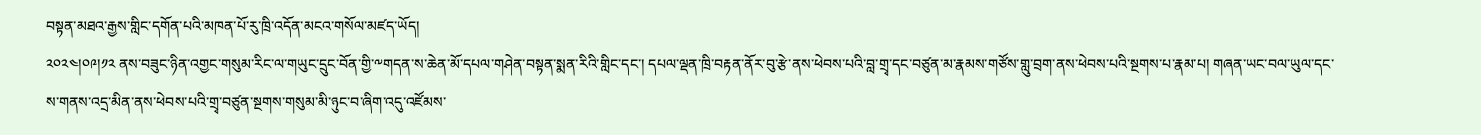བསྟན་མཐའ་རྒྱས་གླིང་དགོན་པའི་མཁན་པོ་རུ་ཁྲི་འདོན་མངའ་གསོལ་མཛད་ཡོད།
༢༠༢༤།༠༩།༡༢ ནས་བཟུང་ཉིན་འགྱང་གསུམ་རིང་ལ་གཡུང་དྲུང་བོན་གྱི་༸གདན་ས་ཆེན་མོ་དཔལ་གཤེན་བསྟན་སྨན་རིའི་གླིང་དང་། དཔལ་ལྡན་ཁྲི་བརྟན་ནོར་བུ་རྩེ་ནས་ཕེབས་པའི་བླ་གྲྭ་དང་བཙུན་མ་རྣམས་གཙོས་གླུ་བྲག་ནས་ཕེབས་པའི་སྔགས་པ་རྣམ་པ། གཞན་ཡང་བལ་ཡུལ་དང་ས་གནས་འདྲ་མིན་ནས་ཕེབས་པའི་གྲྭ་བཙུན་སྔགས་གསུམ་མི་ཉུང་བ་ཞིག་འདུ་འཛོམས་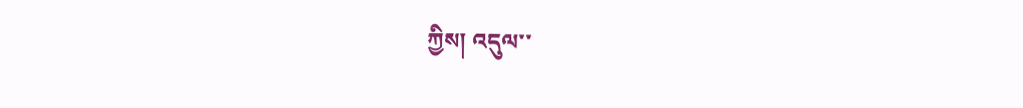ཀྱིས། འདུལ་་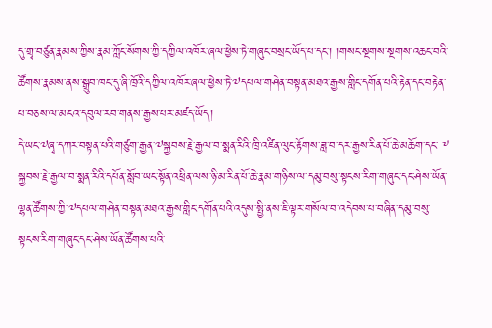དུ་གྲྭ་བཙུན་རྣམས་ཀྱིས་རྣམ་ཀློང་སོགས་ཀྱི་དཀྱིལ་འཁོར་ཞལ་ཕྱེས་ཏེ་གཞུང་བསྲང་ཡོད་པ་དང་། །གསང་སྔགས་སྔགས་འཆང་བའི་ཚོགས་རྣམས་ནས་སྒྲུབ་ཁང་དུ་ཞི་ཁྲོའི་དཀྱིལ་འཁོར་ཞལ་ཕྱེས་ཏེ་༧དཔལ་གཤེན་བསྟན་མཐའ་རྒྱས་གླིང་དགོན་པའི་རྟེན་དང་བརྟེན་པ་བཅས་ལ་མངའ་དབུལ་རབ་གནས་རྒྱས་པར་མཛད་ཡོད།
དེ་ཡང་༧ཞྭ་དཀར་བསྟན་པའི་གཙུག་རྒྱན་༧སྐྱབས་རྗེ་རྒྱལ་བ་སྨན་རིའི་ཁྲི་འཛིན་ལུང་རྟོགས་ཟླ་བ་དར་རྒྱས་རིན་པོ་ཆེ་མཆོག་དང་ ༸ སྐྱབས་རྗེ་རྒྱལ་བ་སྨན་རིའི་དཔོན་སློབ་ཡང་སྟོན་འཕྲིན་ལས་ཉི་མ་རིན་པོ་ཆེ་རྣམ་གཉིས་ལ་དམུ་བསུ་སྟངས་རིག་གཞུང་དང་ཤེས་ཡོན་ལྷན་ཚོགས་ཀྱི་༧དཔལ་གཤེན་བསྟན་མཐའ་རྒྱས་གླིང་དགོན་པའི་འདུས་སྤྱི་ནས་ཇི་ལྟར་གསོལ་བ་འདེབས་པ་བཞིན་དམུ་བསུ་སྟངས་རིག་གཞུང་དང་ཤེས་ཡོན་ཚོགས་པའི་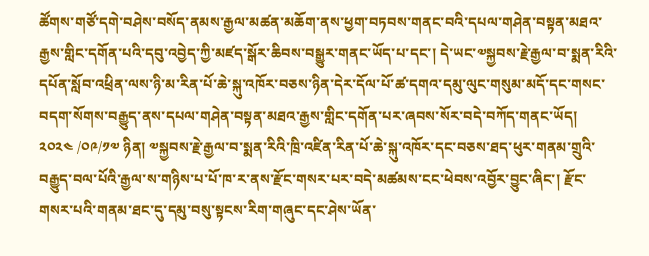ཚོགས་གཙོ་དགེ་བཤེས་བསོད་ནམས་རྒྱལ་མཚན་མཆོག་ནས་ཕྱག་བཏབས་གནང་བའི་དཔལ་གཤེན་བསྟན་མཐའ་རྒྱས་གླིང་དགོན་པའི་དབུ་འབྱེད་ཀྱི་མཛད་སྒོར་ཆིབས་བསྒྱུར་གནང་ཡོད་པ་དང་། དེ་ཡང་༧སྐྱབས་རྗེ་རྒྱལ་བ་སྨན་རིའི་དཔོན་སློབ་འཕྲིན་ལས་ཉི་མ་རིན་པོ་ཆེ་སྐུ་འཁོར་བཅས་ཉིན་དེར་དོལ་པོ་ཚ་དགའ་དམུ་ལུང་གསུམ་མདོ་དང་གསང་བདག་སོགས་བརྒྱུད་ནས་དཔལ་གཤེན་བསྟན་མཐའ་རྒྱས་གླིང་དགོན་པར་ཞབས་སོར་བདེ་བཀོད་གནང་ཡོད།
༢༠༢༤ /༠༩/༡༧ ཉིན། ༧སྐྱབས་རྗེ་རྒྱལ་བ་སྨན་རིའི་ཁྲི་འཛིན་རིན་པོ་ཆེ་སྐུ་འཁོར་དང་བཅས་ཐད་ཕུར་གནམ་གྲུའི་བརྒྱུད་བལ་པོའི་རྒྱལ་ས་གཉིས་པ་པོ་ཁ་ར་ནས་རྫོང་གསར་པར་བདེ་མཚམས་ངང་ཕེབས་འབྱོར་བྱུང་ཞིང་། རྫོང་གསར་པའི་གནམ་ཐང་དུ་དམུ་བསུ་སྟངས་རིག་གཞུང་དང་ཤེས་ཡོན་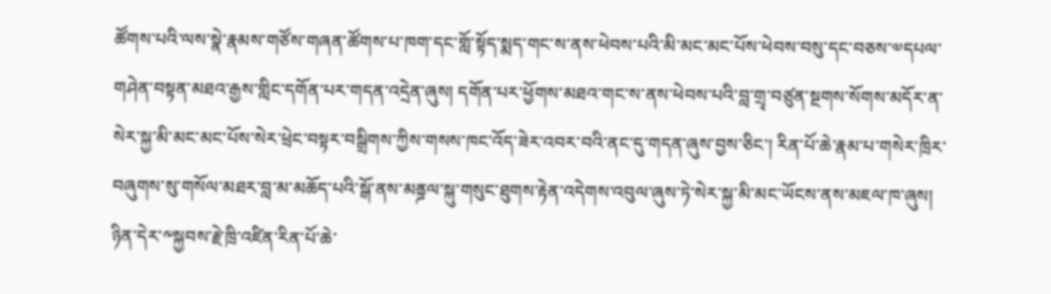ཚོགས་པའི་ལས་སྣེ་རྣམས་གཙོས་གཞན་ཚོགས་པ་ཁག་དང་གློ་སྟོད་སྨད་གང་ས་ནས་ཕེབས་པའི་མི་མང་མང་པོས་ཕེབས་བསུ་དང་བཅས་༧དཔལ་གཤེན་བསྟན་མཐའ་རྒྱས་གླིང་དགོན་པར་གདན་འདྲེན་ཞུས། དགོན་པར་ཕྱོགས་མཐའ་གང་ས་ནས་ཕེབས་པའི་བླ་གྲྭ་བཙུན་སྔགས་སོགས་མདོར་ན་སེར་སྐྱ་མི་མང་མང་པོས་སེར་ཕྲེང་བསྟར་བསྒྲིགས་ཀྱིས་གསས་ཁང་འོད་ཟེར་འབར་བའི་ནང་དུ་གདན་ཞུས་བྱས་ཅིང་། རིན་པོ་ཆེ་རྣམ་པ་གསེར་ཁྲིར་བཞུགས་སུ་གསོལ་མཐར་བླ་མ་མཆོད་པའི་སྒོ་ནས་མནྜལ་སྐུ་གསུང་ཐུགས་རྟེན་འདེགས་འབུལ་ཞུས་ཏེ་སེར་སྐྱ་མི་མང་ཡོངས་ནས་མཇལ་ཁ་ཞུས། ཉིན་དེར་༸སྐྱབས་རྗེ་ཁྲི་འཛིན་རིན་པོ་ཆེ་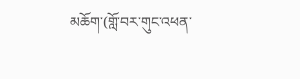མཆོག་(གློ་བར་གུང་འཕན་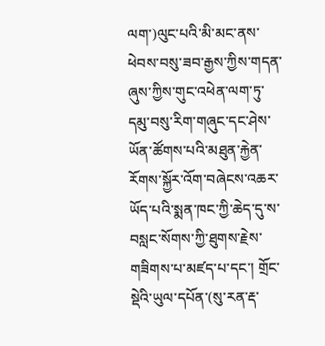ལག་)ལུང་པའི་མི་མང་ནས་ཕེབས་བསུ་ཟབ་རྒྱས་ཀྱིས་གདན་ཞུས་ཀྱིས་གུང་འཕེན་ལག་ཏུ་དམུ་བསུ་རིག་གཞུང་དང་ཤེས་ཡོན་ཚོགས་པའི་མཐུན་རྐྱེན་རོགས་སྐྱོར་འོག་བཞེངས་འཆར་ཡོད་པའི་སྨན་ཁང་ཀྱི་ཆེད་དུ་ས་བསླང་སོགས་ཀྱི་ཐུགས་རྗེས་གཟིགས་པ་མཛད་པ་དང་། གྲོང་སྡེའི་ཡུལ་དཔོན་(སུ་རན་རྡ་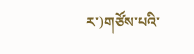ར་)གཙོས་པའི་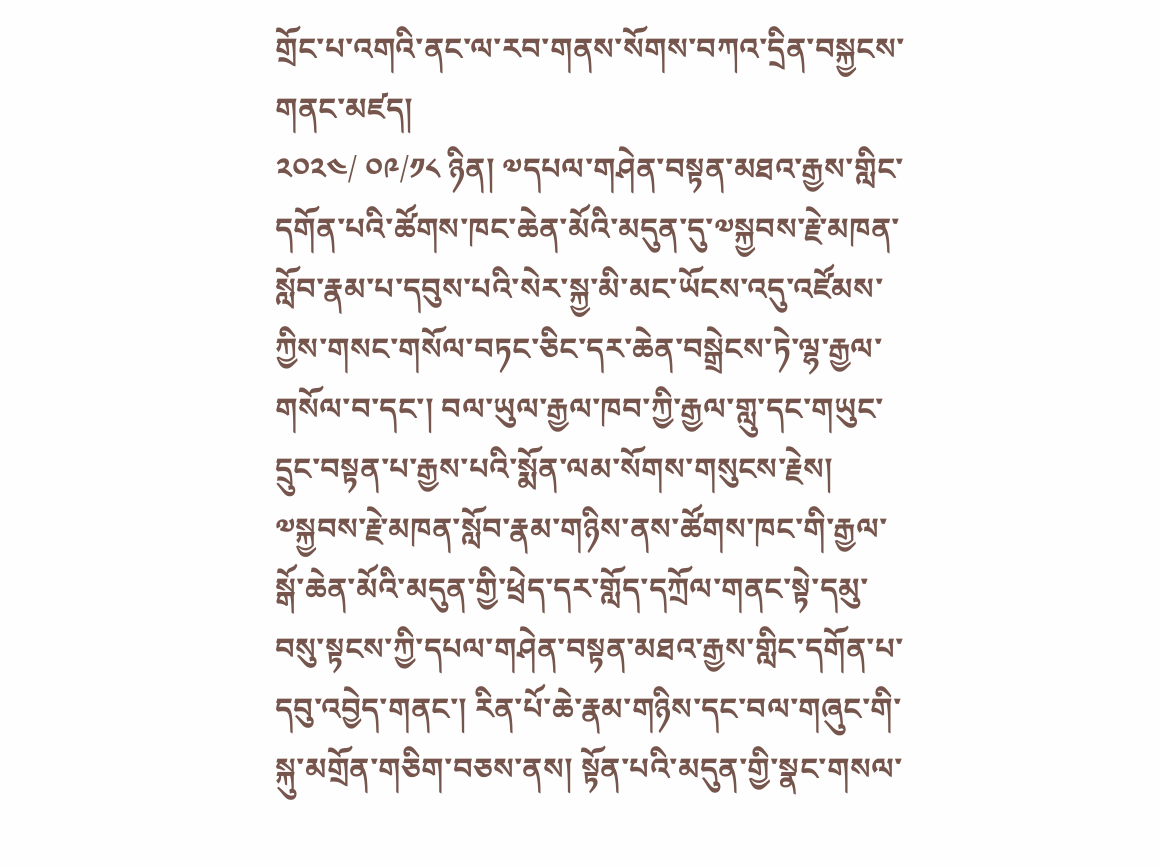གྲོང་པ་འགའི་ནང་ལ་རབ་གནས་སོགས་བཀའ་དྲིན་བསྐྱངས་གནང་མཛད།
༢༠༢༤/ ༠༩/༡༨ ཉིན། ༧དཔལ་གཤེན་བསྟན་མཐའ་རྒྱས་གླིང་དགོན་པའི་ཚོགས་ཁང་ཆེན་མོའི་མདུན་དུ་༧སྐྱབས་རྗེ་མཁན་སློབ་རྣམ་པ་དབུས་པའི་སེར་སྐྱ་མི་མང་ཡོངས་འདུ་འཛོམས་ཀྱིས་གསང་གསོལ་བཏང་ཅིང་དར་ཆེན་བསྒྲེངས་ཏེ་ལྷ་རྒྱལ་གསོལ་བ་དང་། བལ་ཡུལ་རྒྱལ་ཁབ་ཀྱི་རྒྱལ་གླུ་དང་གཡུང་དྲུང་བསྟན་པ་རྒྱས་པའི་སྨོན་ལམ་སོགས་གསུངས་རྗེས། ༧སྐྱབས་རྗེ་མཁན་སློབ་རྣམ་གཉིས་ནས་ཚོགས་ཁང་གི་རྒྱལ་སྒོ་ཆེན་མོའི་མདུན་གྱི་ཕྲེད་དར་གློད་དཀྲོལ་གནང་སྟེ་དམུ་བསུ་སྟངས་ཀྱི་དཔལ་གཤེན་བསྟན་མཐའ་རྒྱས་གླིང་དགོན་པ་དབུ་འབྱེད་གནང་། རིན་པོ་ཆེ་རྣམ་གཉིས་དང་བལ་གཞུང་གི་སྐུ་མགྲོན་གཅིག་བཅས་ནས། སྟོན་པའི་མདུན་གྱི་སྣང་གསལ་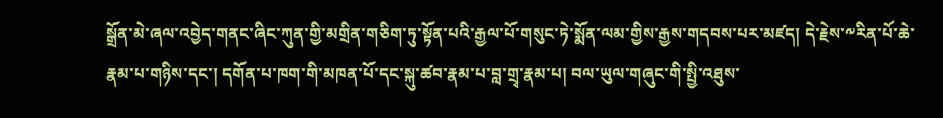སྒྲོན་མེ་ཞལ་འབྱེད་གནང་ཞིང་ཀུན་གྱི་མགྲིན་གཅིག་ཏུ་སྟོན་པའི་རྒྱལ་པོ་གསུང་ཏེ་སྨོན་ལམ་གྱིས་རྒྱས་གདབས་པར་མཛད། དེ་རྗེས་༸རིན་པོ་ཆེ་རྣམ་པ་གཉིས་དང་། དགོན་པ་ཁག་གི་མཁན་པོ་དང་སྐུ་ཚབ་རྣམ་པ་བླ་གྲྭ་རྣམ་པ། བལ་ཡུལ་གཞུང་གི་སྤྱི་འཐུས་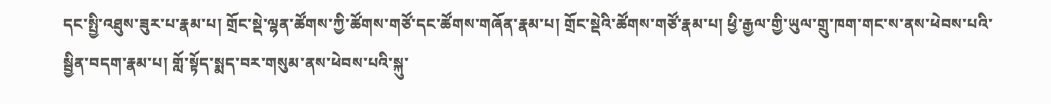དང་སྤྱི་འཐུས་ཟུར་པ་རྣམ་པ། གྲོང་སྡེ་ལྷན་ཚོགས་ཀྱི་ཚོགས་གཙོ་དང་ཚོགས་གཞོན་རྣམ་པ། གྲོང་སྡེའི་ཚོགས་གཙོ་རྣམ་པ། ཕྱི་རྒྱལ་གྱི་ཡུལ་གྲུ་ཁག་གང་ས་ནས་ཕེབས་པའི་སྦྱིན་བདག་རྣམ་པ། གློ་སྟོད་སྨད་བར་གསུམ་ནས་ཕེབས་པའི་སྐུ་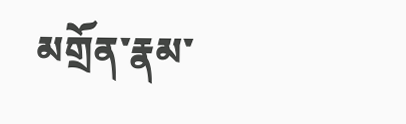མགྲོན་རྣམ་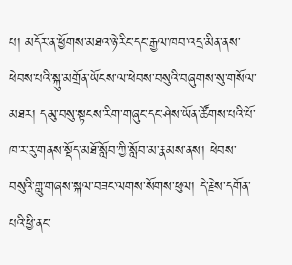པ། མདོར་ན་ཕྱོགས་མཐའ་ཉེ་རིང་དང་རྒྱལ་ཁབ་འདྲ་མིན་ནས་ཕེབས་པའི་སྐུ་མགྲོན་ཡོངས་ལ་ཕེབས་བསུའི་བཞུགས་སུ་གསོལ་མཐར། དམུ་བསུ་སྟངས་རིག་གཞུང་དང་ཤེས་ཡོན་ཚོགས་པའི་པོ་ཁ་ར་རུ་གནས་སྡོད་མཐོ་སློབ་ཀྱི་སློབ་མ་རྣམས་ནས། ཕེབས་བསུའི་གླུ་གཞས་སྐལ་བཟང་ལགས་སོགས་ཕུལ། དེ་རྗེས་དགོན་པའི་ཕྱི་ནང་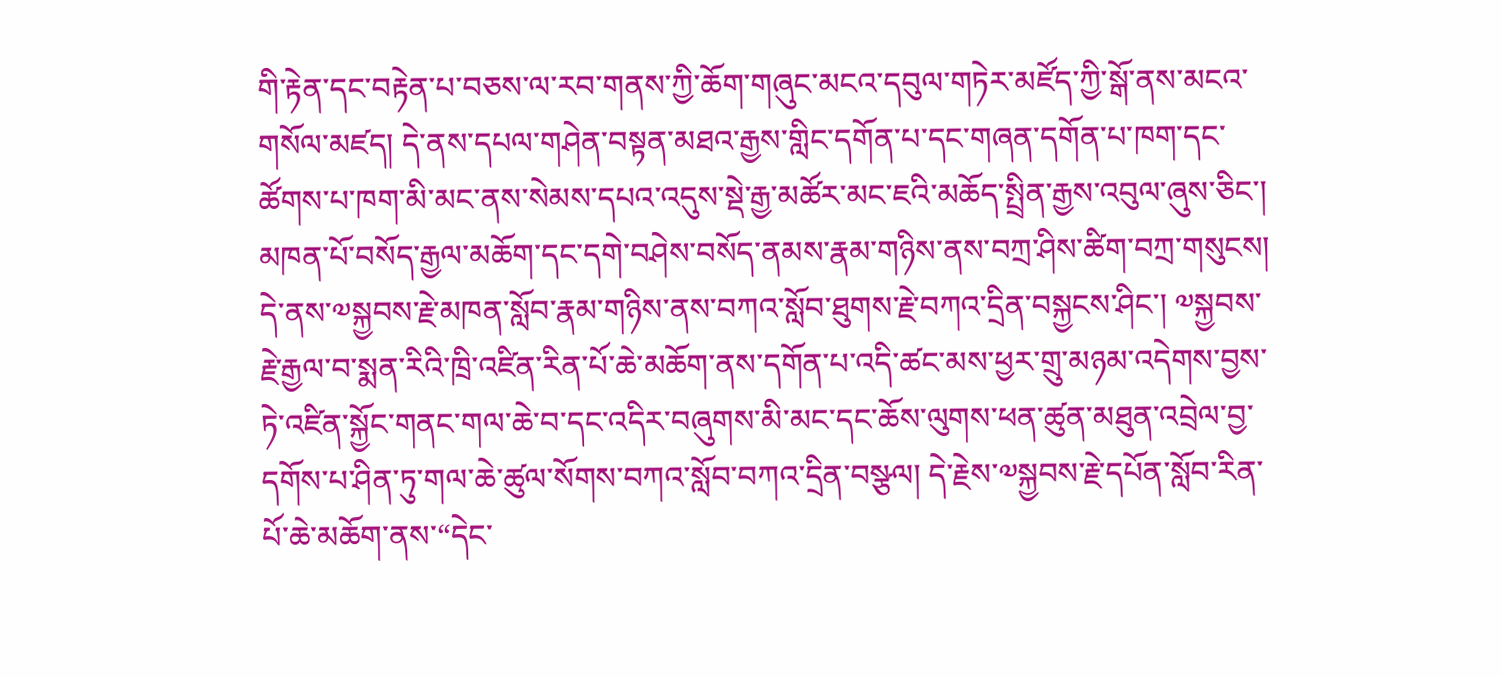གི་རྟེན་དང་བརྟེན་པ་བཅས་ལ་རབ་གནས་ཀྱི་ཆོག་གཞུང་མངའ་དབུལ་གཏེར་མཛོད་ཀྱི་སྒོ་ནས་མངའ་གསོལ་མཛད། དེ་ནས་དཔལ་གཤེན་བསྟན་མཐའ་རྒྱས་གླིང་དགོན་པ་དང་གཞན་དགོན་པ་ཁག་དང་ཚོགས་པ་ཁག་མི་མང་ནས་སེམས་དཔའ་འདུས་སྡེ་རྒྱ་མཚོར་མང་ཇའི་མཆོད་སྤྲིན་རྒྱས་འབུལ་ཞུས་ཅིང་། མཁན་པོ་བསོད་རྒྱལ་མཆོག་དང་དགེ་བཤེས་བསོད་ནམས་རྣམ་གཉིས་ནས་བཀྲ་ཤིས་ཚིག་བཀྲ་གསུངས། དེ་ནས་༧སྐྱབས་རྗེ་མཁན་སློབ་རྣམ་གཉིས་ནས་བཀའ་སློབ་ཐུགས་རྗེ་བཀའ་དྲིན་བསྐྱངས་ཤིང་། ༧སྐྱབས་རྗེ་རྒྱལ་བ་སྨན་རིའི་ཁྲི་འཛིན་རིན་པོ་ཆེ་མཆོག་ནས་དགོན་པ་འདི་ཚང་མས་ཕྱར་གྲུ་མཉམ་འདེགས་བྱས་ཏེ་འཛིན་སྐྱོང་གནང་གལ་ཆེ་བ་དང་འདིར་བཞུགས་མི་མང་དང་ཆོས་ལུགས་ཕན་ཚུན་མཐུན་འབྲེལ་བྱ་དགོས་པ་ཤིན་ཏུ་གལ་ཆེ་ཚུལ་སོགས་བཀའ་སློབ་བཀའ་དྲིན་བསྩལ། དེ་རྗེས་༧སྐྱབས་རྗེ་དཔོན་སློབ་རིན་པོ་ཆེ་མཆོག་ནས་“དེང་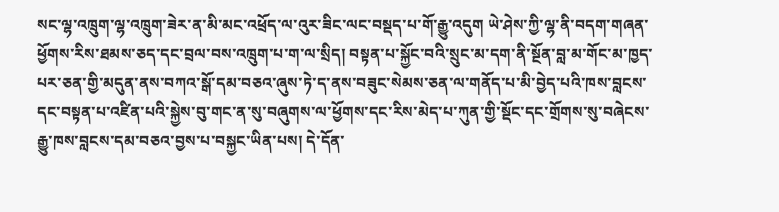སང་ལྷ་འཁྲུག་ལྷ་འཁྲུག་ཟེར་ན་མི་མང་འཕྲོད་ལ་འུར་ཟིང་ལང་བསྡད་པ་གོ་རྒྱུ་འདུག ཡེ་ཤེས་ཀྱི་ལྷ་ནི་བདག་གཞན་ཕྱོགས་རིས་ཐམས་ཅད་དང་བྲལ་བས་འཁྲུག་པ་ག་ལ་སྲིད། བསྟན་པ་སྐྱོང་བའི་སྲུང་མ་དག་ནི་སྔོན་བླ་མ་གོང་མ་ཁྱད་པར་ཅན་གྱི་མདུན་ནས་བཀའ་སྒོ་དམ་བཅའ་ཞུས་ཏེ་ད་ནས་བཟུང་སེམས་ཅན་ལ་གནོད་པ་མི་བྱེད་པའི་ཁས་བླངས་དང་བསྟན་པ་འཛིན་པའི་སྐྱེས་བུ་གང་ན་སུ་བཞུགས་ལ་ཕྱོགས་དང་རིས་མེད་པ་ཀུན་གྱི་སྡོང་དང་གྲོགས་སུ་བཞེངས་རྒྱུ་ཁས་བླངས་དམ་བཅའ་བྱས་པ་བསྐྱང་ཡིན་པས། དེ་དོན་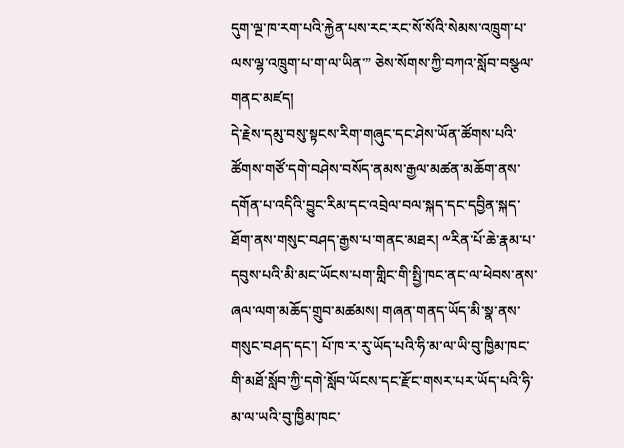དུག་ལྔ་ཁ་རག་པའི་རྐྱེན་པས་རང་རང་སོ་སོའི་སེམས་འཁྲུག་པ་ལས་ལྷ་འཁྲུག་པ་ག་ལ་ཡིན་” ཅེས་སོགས་ཀྱི་བཀའ་སློབ་བསྩལ་གནང་མཛད།
དེ་རྗེས་དམུ་བསུ་སྟངས་རིག་གཞུང་དང་ཤེས་ཡོན་ཚོགས་པའི་ཚོགས་གཙོ་དགེ་བཤེས་བསོད་ནམས་རྒྱལ་མཚན་མཆོག་ནས་དགོན་པ་འདིའི་བྱུང་རིམ་དང་འབྲེལ་བལ་སྐད་དང་དབྱིན་སྐད་ཐོག་ནས་གསུང་བཤད་རྒྱས་པ་གནང་མཐར། ༸རིན་པོ་ཆེ་རྣམ་པ་དབུས་པའི་མི་མང་ཡོངས་པག་གླིང་གི་སྤྱི་ཁང་ནང་ལ་ཕེབས་ནས་ཞལ་ལག་མཆོད་གྲུབ་མཚམས། གཞན་གནད་ཡོད་མི་སྣ་ནས་གསུང་བཤད་དང་། པོ་ཁ་ར་རུ་ཡོད་པའི་ཧི་མ་ལ་ཡི་བུ་ཁྱིམ་ཁང་གི་མཐོ་སློབ་ཀྱི་དགེ་སློབ་ཡོངས་དང་རྫོང་གསར་པར་ཡོད་པའི་ཧི་མ་ལ་ཡའི་བུ་ཁྱིམ་ཁང་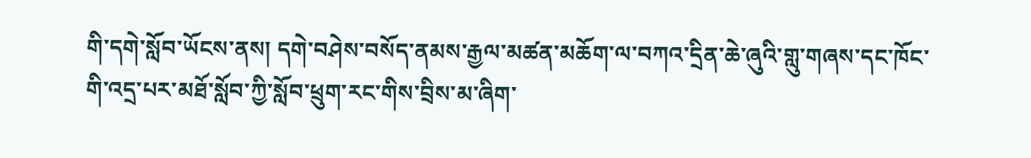གི་དགེ་སློབ་ཡོངས་ནས། དགེ་བཤེས་བསོད་ནམས་རྒྱལ་མཚན་མཆོག་ལ་བཀའ་དྲིན་ཆེ་ཞུའི་གླུ་གཞས་དང་ཁོང་གི་འདྲ་པར་མཐོ་སློབ་ཀྱི་སློབ་ཕྲུག་རང་གིས་བྲིས་མ་ཞིག་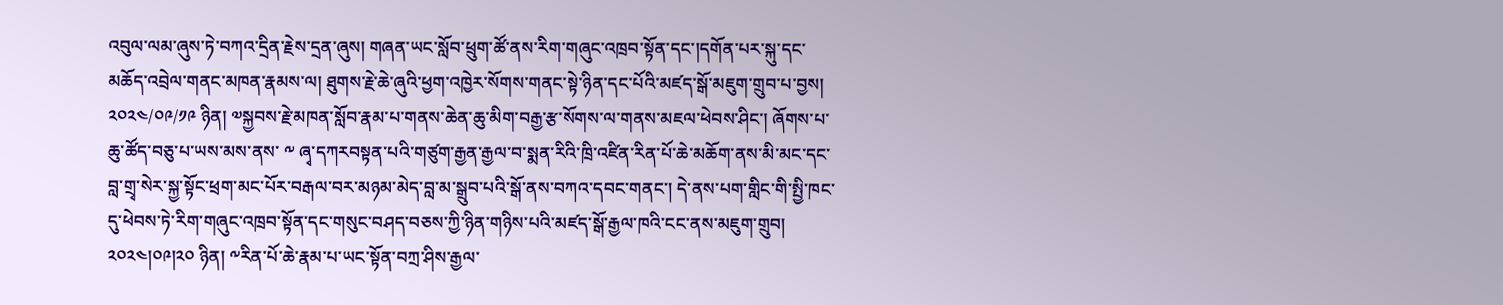འབུལ་ལམ་ཞུས་ཏེ་བཀའ་དྲིན་རྗེས་དྲན་ཞུས། གཞན་ཡང་སློབ་ཕྲུག་ཚོ་ནས་རིག་གཞུང་འཁྲབ་སྟོན་དང་།དགོན་པར་སྐུ་དང་མཆོད་འབྲེལ་གནང་མཁན་རྣམས་ལ། ཐུགས་རྗེ་ཆེ་ཞུའི་ཕྱག་འཁྱེར་སོགས་གནང་སྟེ་ཉིན་དང་པོའི་མཛད་སྒོ་མཇུག་གྲུབ་པ་བྱས།
༢༠༢༤/༠༩/༡༩ ཉིན། ༧སྐྱབས་རྗེ་མཁན་སློབ་རྣམ་པ་གནས་ཆེན་ཆུ་མིག་བརྒྱ་རྩ་སོགས་ལ་གནས་མཇལ་ཕེབས་ཤིང་། ཞོགས་པ་ཆུ་ཚོད་བཅུ་པ་ཡས་མས་ནས་ ༸ ཞྭ་དཀརབསྟན་པའི་གཙུག་རྒྱན་རྒྱལ་བ་སྨན་རིའི་ཁྲི་འཛིན་རིན་པོ་ཆེ་མཆོག་ནས་མི་མང་དང་བླ་གྲྭ་སེར་སྐྱ་སྟོང་ཕྲག་མང་པོར་བརྒལ་བར་མཉམ་མེད་བླ་མ་སྒྲུབ་པའི་སྒོ་ནས་བཀའ་དབང་གནང་། དེ་ནས་པག་གླིང་གི་སྤྱི་ཁང་དུ་ཕེབས་ཏེ་རིག་གཞུང་འཁྲབ་སྟོན་དང་གསུང་བཤད་བཅས་ཀྱི་ཉིན་གཉིས་པའི་མཛད་སྒོ་རྒྱལ་ཁའི་ངང་ནས་མཇུག་གྲུབ།
༢༠༢༤།༠༩།༢༠ ཉིན། ༸རིན་པོ་ཆེ་རྣམ་པ་ཡང་སྟོན་བཀྲ་ཤིས་རྒྱལ་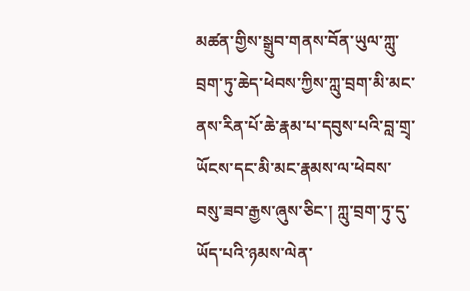མཚན་གྱིས་སྒྲུབ་གནས་བོན་ཡུལ་ཀླུ་བྲག་ཏུ་ཆེད་ཕེབས་ཀྱིས་ཀླུ་བྲག་མི་མང་ནས་རིན་པོ་ཆེ་རྣམ་པ་དབུས་པའི་བླ་གྲྭ་ཡོངས་དང་མི་མང་རྣམས་ལ་ཕེབས་བསུ་ཟབ་རྒྱས་ཞུས་ཅིང་། ཀླུ་བྲག་ཏུ་དུ་ཡོད་པའི་ཉམས་ལེན་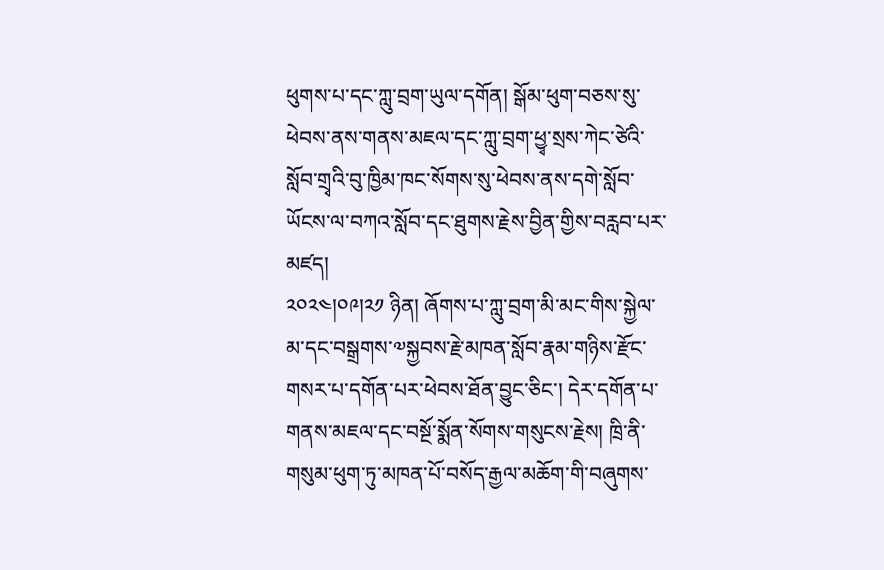ཕུགས་པ་དང་ཀླུ་བྲག་ཡུལ་དགོན། སྒོམ་ཕུག་བཅས་སུ་ཕེབས་ནས་གནས་མཇལ་དང་ཀླུ་བྲག་ཕྱྭ་སྲས་ཀེང་ཙེའི་སློབ་གྲྭའི་བུ་ཁྱིམ་ཁང་སོགས་སུ་ཕེབས་ནས་དགེ་སློབ་ཡོངས་ལ་བཀའ་སློབ་དང་ཐུགས་རྗེས་བྱིན་གྱིས་བརླབ་པར་མཛད།
༢༠༢༤།༠༩།༢༡ ཉིན། ཞོགས་པ་ཀླུ་བྲག་མི་མང་གིས་སྐྱེལ་མ་དང་བསྒྲགས་༧སྐྱབས་རྗེ་མཁན་སློབ་རྣམ་གཉིས་རྫོང་གསར་པ་དགོན་པར་ཕེབས་ཐོན་བྱུང་ཅིང་། དེར་དགོན་པ་གནས་མཇལ་དང་བསྔོ་སྨོན་སོགས་གསུངས་རྗེས། ཁྲི་ནི་གསུམ་ཕུག་ཏུ་མཁན་པོ་བསོད་རྒྱལ་མཆོག་གི་བཞུགས་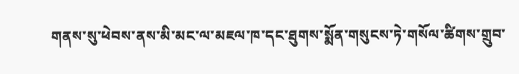གནས་སུ་ཕེབས་ནས་མི་མང་ལ་མཇལ་ཁ་དང་ཐུགས་སྨོན་གསུངས་ཏེ་གསོལ་ཚིགས་གྲུབ་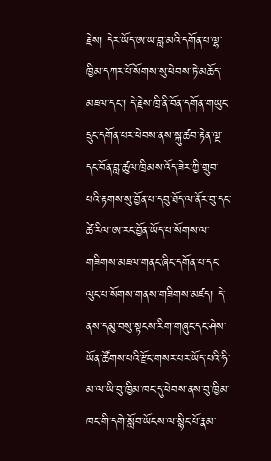རྗེས། དེར་ཡོད་ཨ་ཡ་བླ་མའི་དགོན་པ་ལྷ་ཁྱིམ་དཀར་པོ་སོགས་སུ་ཕེབས་ཏེ་མཆོད་མཇལ་དང་། དེ་རྗེས་ཁྲི་ནི་བོན་དགོན་གཡུང་དྲུང་དགོན་པར་ཕེབས་ནས་སྐུ་ཚབ་རྟེན་ལྔ་དང་བོན་བླ་ཚུལ་ཁྲིམས་འོད་ཟེར་ཀྱི་གྲུབ་པའི་རྟགས་སུ་བྱོན་པ་དབུ་ཐོད་ལ་ནོར་བུ་དང་ཚེ་རིལ་ཨ་རང་བྱོན་ཡོད་པ་སོགས་ལ་གཟིགས་མཇལ་གནང་ཞིང་དགོན་པ་དང་ལུང་པ་སོགས་གནས་གཟིགས་མཛད། དེ་ནས་དམུ་བསུ་སྟངས་རིག་གཞུང་དང་ཤེས་ཡོན་ཚོགས་པའི་རྫོང་གསར་པར་ཡོད་པའི་ཧི་མ་ལ་ཡི་བུ་ཁྱིམ་ཁང་དུ་ཕེབས་ནས་བུ་ཁྱིམ་ཁང་གི་དགེ་སློབ་ཡོངས་ལ་སྙིང་པོ་རྣམ་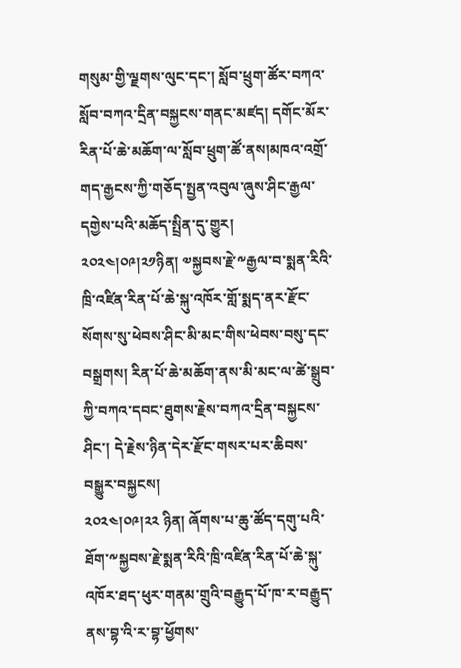གསུམ་གྱི་ལྗགས་ལུང་དང་། སློབ་ཕྲུག་ཚོར་བཀའ་སློབ་བཀའ་དྲིན་བསྐྱངས་གནང་མཛད། དགོང་མོར་རིན་པོ་ཆེ་མཆོག་ལ་སློབ་ཕྲུག་ཚོ་ནས།མཁའ་འགྲོ་གད་རྒྱངས་ཀྱི་གཅོད་སྤྱན་འབུལ་ཞུས་ཤིང་རྒྱལ་དགྱེས་པའི་མཆོད་སྤྲིན་དུ་གྱུར།
༢༠༢༤།༠༩།༢༡ཉིན། ༧སྐྱབས་རྗེ་༸རྒྱལ་བ་སྨན་རིའི་ཁྲི་འཛིན་རིན་པོ་ཆེ་སྐུ་འཁོར་གློ་སྨད་ནར་རྫོང་སོགས་སུ་ཕེབས་ཤིང་མི་མང་གིས་ཕེབས་བསུ་དང་བསྒྲགས། རིན་པོ་ཆེ་མཆོག་ནས་མི་མང་ལ་ཚེ་སྒྲུབ་ཀྱི་བཀའ་དབང་ཐུགས་རྗེས་བཀའ་དྲིན་བསྐྱངས་ཤིང་། དེ་རྗེས་ཉིན་དེར་རྫོང་གསར་པར་ཆིབས་བསྒྱུར་བསྐྱངས།
༢༠༢༤།༠༩།༢༢ ཉིན། ཞོགས་པ་ཆུ་ཚོད་དགུ་པའི་ཐོག་༸སྐྱབས་རྗེ་སྨན་རིའི་ཁྲི་འཛིན་རིན་པོ་ཆེ་སྐུ་འཁོར་ཐད་ཕུར་གནམ་གྲུའི་བརྒྱུད་པོ་ཁ་ར་བརྒྱུད་ནས་བྷ་འི་ར་བྷ་ཕྱོགས་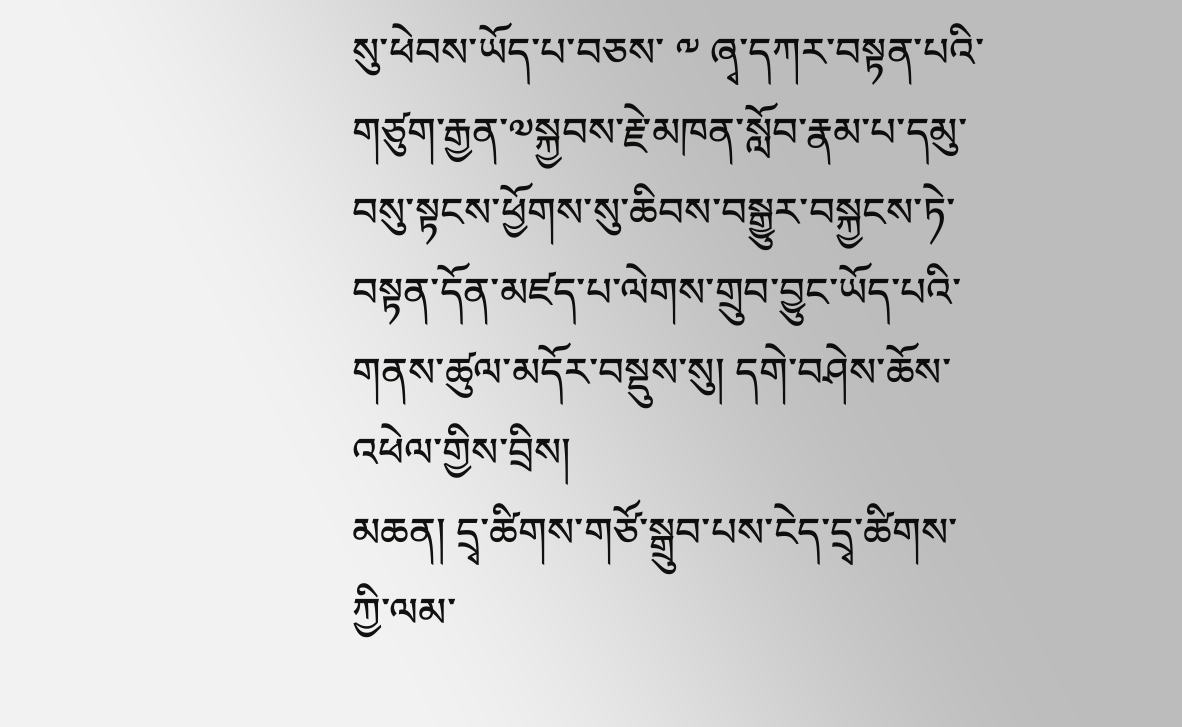སུ་ཕེབས་ཡོད་པ་བཅས་ ༸ ཞྭ་དཀར་བསྟན་པའི་གཙུག་རྒྱན་༧སྐྱབས་རྗེ་མཁན་སློབ་རྣམ་པ་དམུ་བསུ་སྟངས་ཕྱོགས་སུ་ཆིབས་བསྒྱུར་བསྐྱངས་ཏེ་བསྟན་དོན་མཛད་པ་ལེགས་གྲུབ་བྱུང་ཡོད་པའི་གནས་ཚུལ་མདོར་བསྡུས་སུ། དགེ་བཤེས་ཆོས་འཕེལ་གྱིས་བྲིས།
མཆན། དྲྭ་ཚིགས་གཙོ་སྒྲུབ་པས་ངེད་དྲྭ་ཚིགས་ཀྱི་ལམ་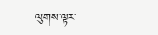ལུགས་ལྟར་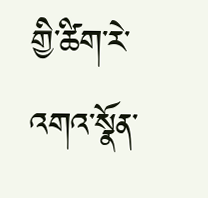གྱི་ཚིག་རེ་འགའ་སྣོན་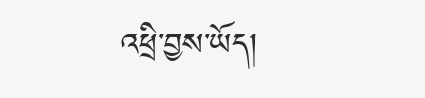འཕྲི་བྱས་ཡོད།